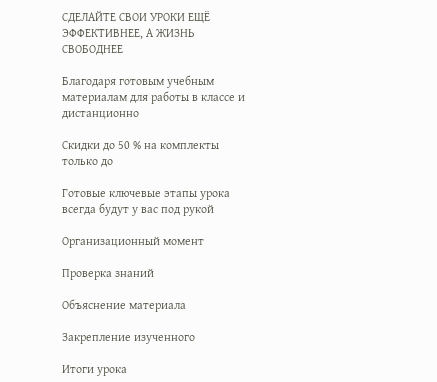СДЕЛАЙТЕ СВОИ УРОКИ ЕЩЁ ЭФФЕКТИВНЕЕ, А ЖИЗНЬ СВОБОДНЕЕ

Благодаря готовым учебным материалам для работы в классе и дистанционно

Скидки до 50 % на комплекты
только до

Готовые ключевые этапы урока всегда будут у вас под рукой

Организационный момент

Проверка знаний

Объяснение материала

Закрепление изученного

Итоги урока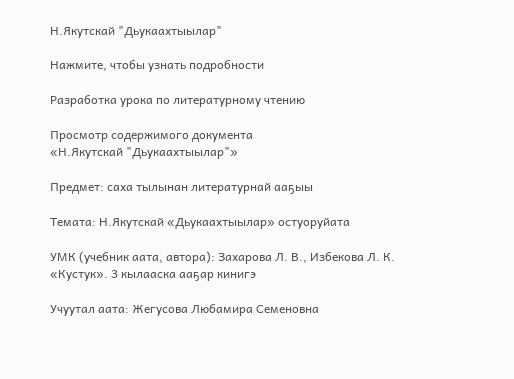Н.Якутскай "Дьукаахтыылар"

Нажмите, чтобы узнать подробности

Разработка урока по литературному чтению

Просмотр содержимого документа
«Н.Якутскай "Дьукаахтыылар"»

Предмет: саха тылынан литературнай ааҕыы

Темата: Н.Якутскай «Дьукаахтыылар» остуоруйата

УМК (учебник аата, автора): Захарова Л. В., Избекова Л. К. «Кустук». 3 кылааска ааҕар кинигэ

Учуутал аата: Жегусова Любамира Семеновна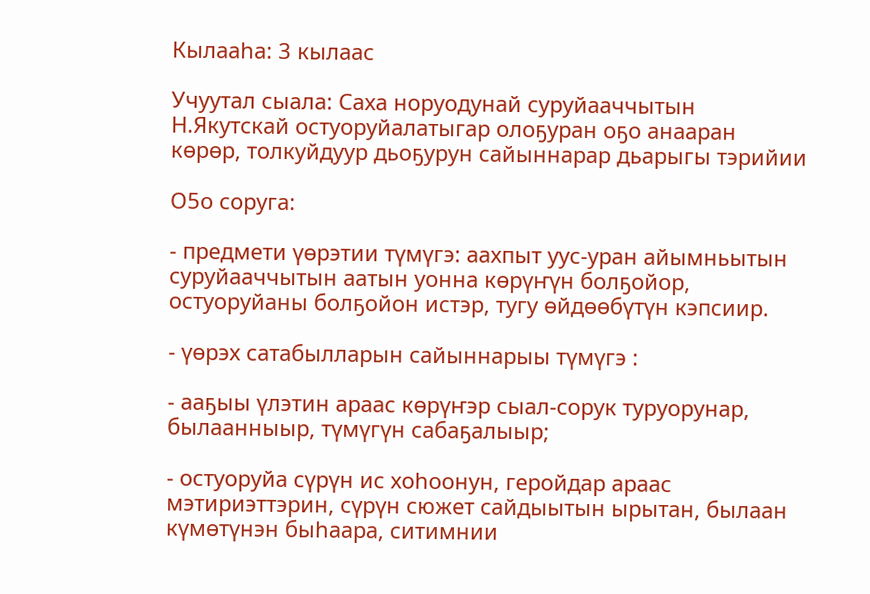Кылааһа: 3 кылаас

Учуутал сыала: Саха норуодунай суруйааччытын Н.Якутскай остуоруйалатыгар олоҕуран оҕо анааран көрөр, толкуйдуур дьоҕурун сайыннарар дьарыгы тэрийии

О5о соруга:

- предмети үөрэтии түмүгэ: аахпыт уус-уран айымньытын суруйааччытын аатын уонна көрүҥүн болҕойор, остуоруйаны болҕойон истэр, тугу өйдөөбүтүн кэпсиир.

- үөрэх сатабылларын сайыннарыы түмүгэ :

- ааҕыы үлэтин араас көрүҥэр сыал-сорук туруорунар, былаанныыр, түмүгүн сабаҕалыыр;

- остуоруйа сүрүн ис хоһоонун, геройдар араас мэтириэттэрин, сүрүн сюжет сайдыытын ырытан, былаан күмөтүнэн быһаара, ситимнии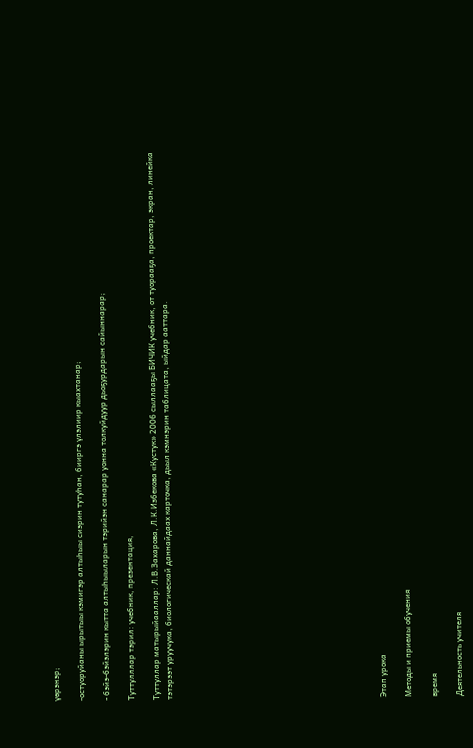үөрэнэр;

-остуоруйаны ырытыы кэмигэр алтыhыы сиэрин тутуһан, бииргэ үлэлиир кыахтанар;

- бэйэ-бэйэлэрин кытта алтыһыыларын тэрийэн санарар уонна толкуйдуур дьоҕурдарын сайыннарар;

Туттулллар тэрил: учебник, презентация,

Туттуллар матырыйааллар: Л.В.Захарова, Л.К.Избекова «Кустук» 2006 сыллааҕы БИЧИК учебник, от туорааҕа, проектар, экран, линейка тэтэрээт уруучука, биологическай даннайдаах карточка, дьыл кэмнэрин таблицата, ыйдар ааттара.
















Этап урока

Методы и приемы обучения

время

Деятельность учителя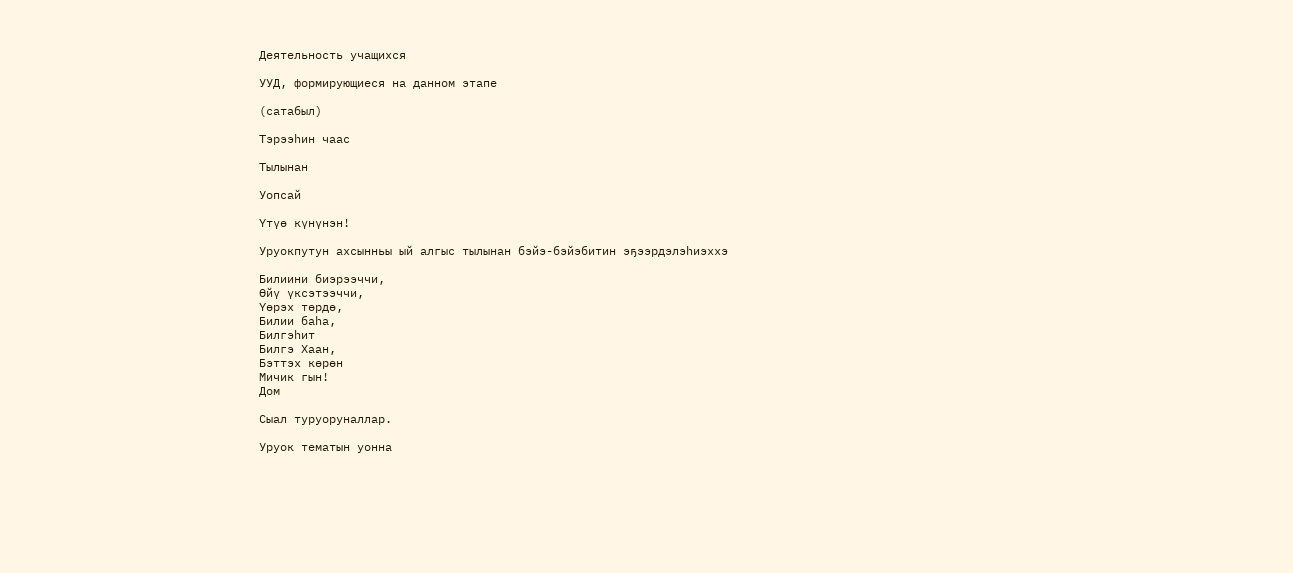Деятельность учащихся

УУД, формирующиеся на данном этапе

(сатабыл)

Тэрээһин чаас

Тылынан

Уопсай

Үтүө күнүнэн!

Уруокпутун ахсынньы ый алгыс тылынан бэйэ-бэйэбитин эҕээрдэлэһиэххэ

Билиини биэрээччи,
Өйү үксэтээччи,
Үөрэх төрдө,
Билии баһа,
Билгэһит
Билгэ Хаан,
Бэттэх көрөн
Мичик гын!
Дом

Сыал туруоруналлар.

Уруок тематын уонна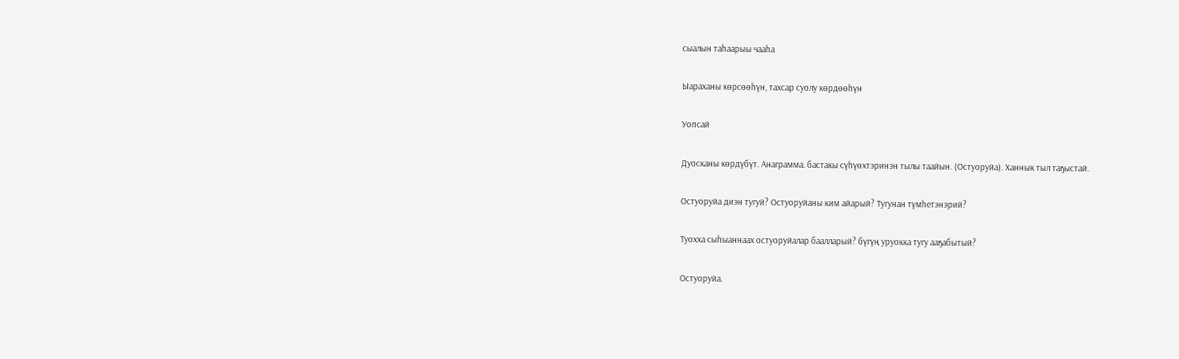сыалын таһаарыы чааһа

Ыараханы көрсөөһүн, тахсар суолу көрдөөһүн

Уопсай

Дуосканы көрдүбүт. Анаграмма. бастакы сүһүөхтэринэн тылы таайын. (Остуоруйа). Ханнык тыл таҕыстай.

Остуоруйа диэн тугуй? Остуоруйаны ким айарый? Тугунан түмһетэнэрий?

Туохха сыһыаннаах остуоруйалар баалларый? бүгүң уруокка тугу ааҕабытый?

Остуоруйа.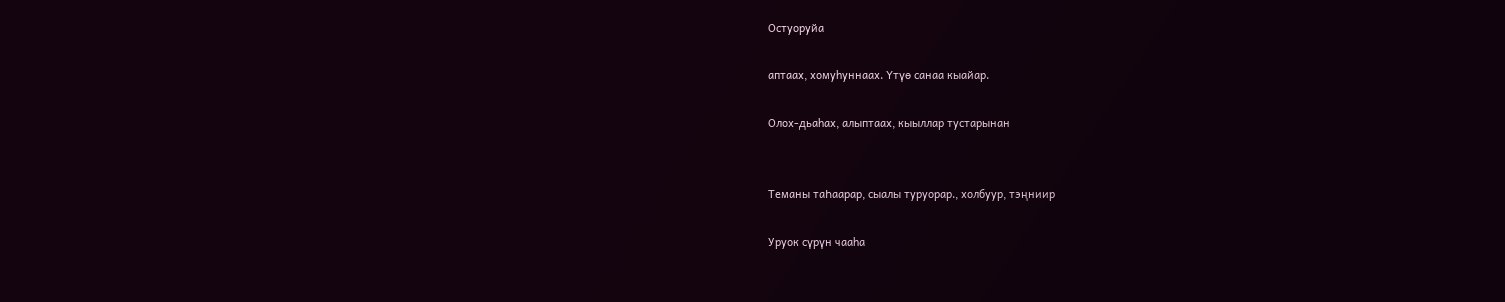Остуоруйа

аптаах, хомуһуннаах. Үтүө санаа кыайар.

Олох-дьаһах, алыптаах, кыыллар тустарынан


Теманы таҺаарар, сыалы туруорар., холбуур, тэңниир

Уруок сүрүн чааһа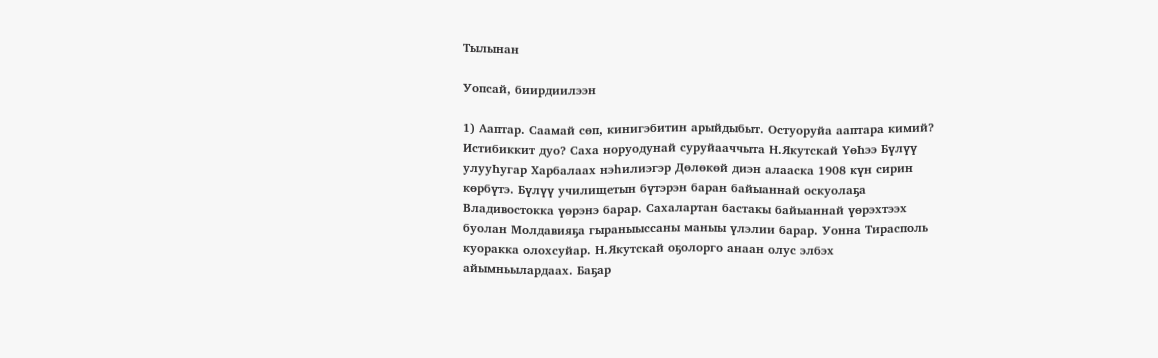Тылынан

Уопсай, биирдиилээн

1) Ааптар. Саамай сөп, кинигэбитин арыйдыбыт. Остуоруйа ааптара кимий? Истибиккит дуо? Саха норуодунай суруйааччыта Н.Якутскай ҮөҺээ Бүлүү улууҺугар Харбалаах нэһилиэгэр Дөлөкөй диэн алааска 1908 күн сирин көрбүтэ. Бүлүү училищетын бүтэрэн баран байыаннай оскуолаҕа Владивостокка үөрэнэ барар. Сахалартан бастакы байыаннай үөрэхтээх буолан Молдавияҕа гыраныыссаны маныы үлэлии барар. Уонна Тирасполь куоракка олохсуйар. Н.Якутскай оҕолорго анаан олус элбэх айымньылардаах. Баҕар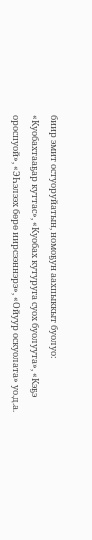биир эмит остуоруйатын, номоҕун аахпыккыт буолуо: «Куобахтааҕар куттас», «Куобах кутуруга суох буолуута», «Кэҕэ ороспуой», «ЭҺэлээх бөрө иирсээннэрэ», «Ойуур оскуолата» уо.д.а.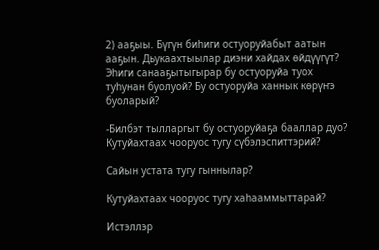2) ааҕыы. Бүгүн биһиги остуоруйабыт аатын ааҕын. Дьукаахтыылар диэни хайдах өйдүүгүт? Эһиги санааҕытыгырар бу остуоруйа туох туһунан буолуой? Бу остуоруйа ханнык көрүҥэ буоларый?

-Билбэт тылларгыт бу остуоруйаҕа бааллар дуо? Кутуйахтаах чооруос тугу сүбэлэспиттэрий?

Сайын устата тугу гыннылар?

Кутуйахтаах чооруос тугу хаһааммыттарай?

Истэллэр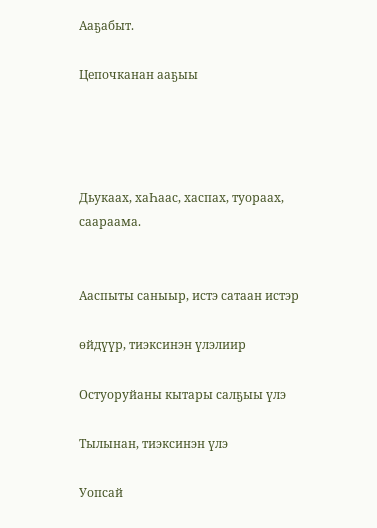Ааҕабыт.

Цепочканан ааҕыы




Дьукаах, хаҺаас, хаспах, туораах, саараама.


Ааспыты саныыр, истэ сатаан истэр

өйдүүр, тиэксинэн үлэлиир

Остуоруйаны кытары салҕыы үлэ

Тылынан, тиэксинэн үлэ

Уопсай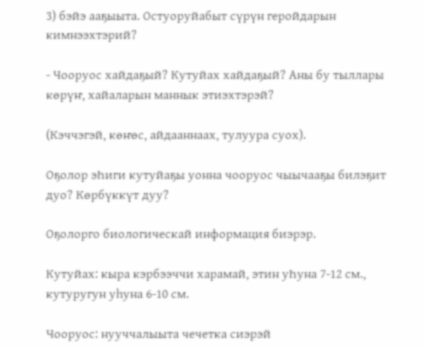3) бэйэ ааҕыыта. Остуоруйабыт сүрүн геройдарын кимнээхтэрий?

- Чооруос хайдаҕый? Кутуйах хайдаҕый? Аны бу тыллары көрүҥ, хайаларын маннык этиэхтэрэй?

(Кэччэгэй, көҥөс, айдааннаах, тулуура суох).

Оҕолор эҺиги кутуйаҕы уонна чооруос чыычааҕы билэҕит дуо? Көрбүккүт дуу?

Оҕолорго биологическай информация биэрэр.

Кутуйах: кыра кэрбээччи харамай, этин уҺуна 7-12 см., кутуругун уһуна 6-10 см.

Чооруос: нууччалыыта чечетка сиэрэй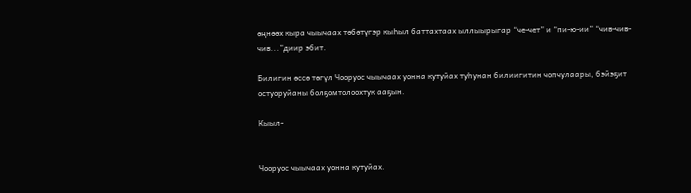өңнөөх кыра чыычаах төбөтүгэр кыҺыл баттахтаах ыллыырыгар “че-чет” и “пи-ю-ии” “чив-чив-чив...”диир эбит.

Билигин өссө төгүл Чооруос чыычаах уонна кутуйах туһунан билиигитин чопчулаары, бэйэҕит остуоруйаны болҕомтолоохтук ааҕын.

Кыыл-


Чооруос чыычаах уонна кутуйах.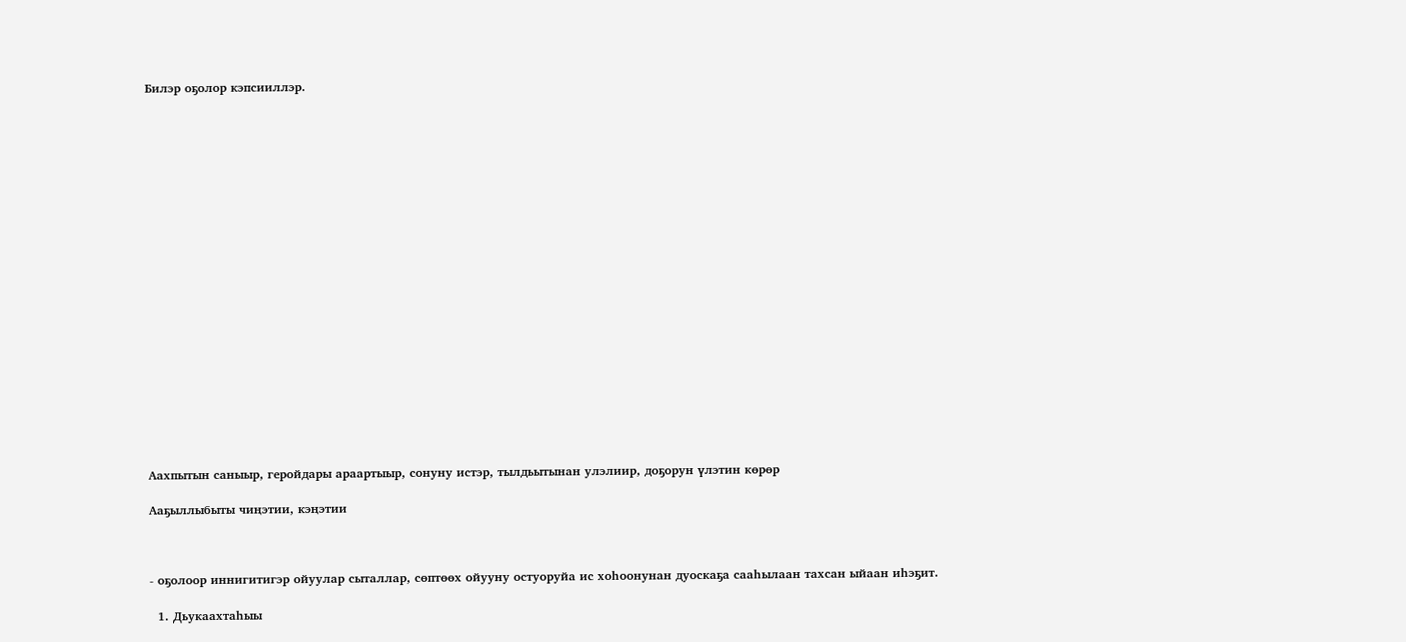Билэр оҕолор кэпсииллэр.





















Аахпытын саныыр, геройдары араартыыр, сонуну истэр, тылдьытынан улэлиир, доҕорун үлэтин көрөр

Ааҕыллыбыты чиңэтии, кэңэтии



- оҕолоор иннигитигэр ойуулар сыталлар, сөптөөх ойууну остуоруйа ис хоһоонунан дуоскаҕа сааһылаан тахсан ыйаан иһэҕит.

  1. Дьукаахтаһыы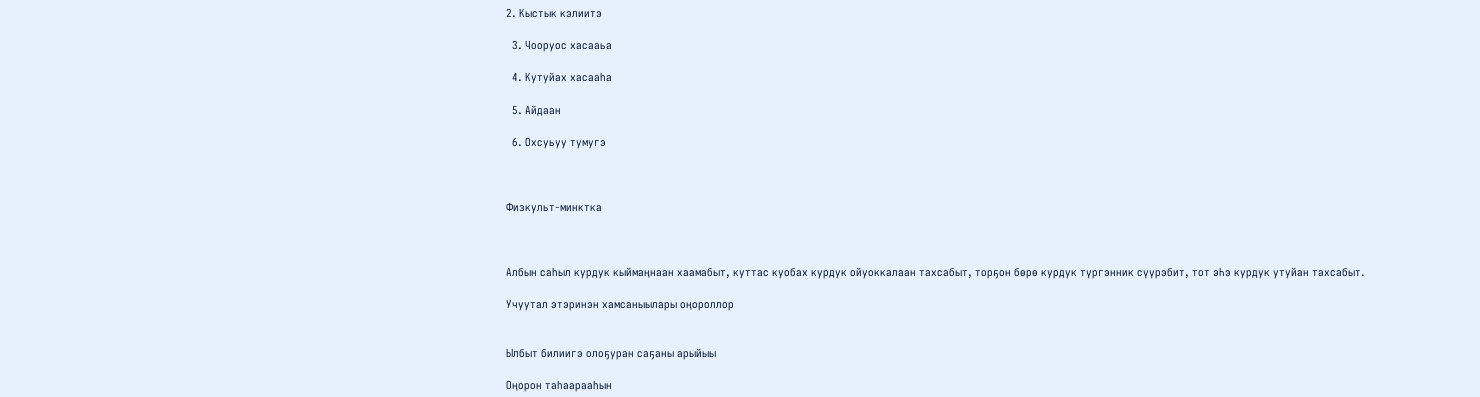2. Кыстык кэлиитэ

  3. Чооруос хасааьа

  4. Кутуйах хасааһа

  5. Айдаан

  6. Охсуьуу тумугэ



Физкульт-минктка



Албын саһыл курдук кыймаңнаан хаамабыт, куттас куобах курдук ойуоккалаан тахсабыт, торҕон бөрө курдук түргэнник сүүрэбит, тот эҺэ курдук утуйан тахсабыт.

Учуутал этэринэн хамсаныылары оңороллор


Ылбыт билиигэ олоҕуран саҕаны арыйыы

Оңорон таһаарааһын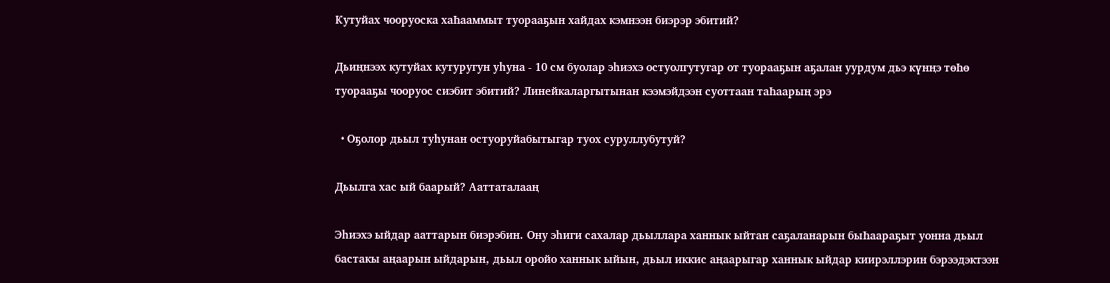Кутуйах чооруоска хаҺааммыт туорааҕын хайдах кэмнээн биэрэр эбитий?

Дьиңнээх кутуйах кутуругун уһуна - 10 см буолар эһиэхэ остуолгутугар от туорааҕын аҕалан уурдум дьэ күнңэ төҺө туорааҕы чооруос сиэбит эбитий? Линейкаларгытынан кээмэйдээн суоттаан таҺаарың эрэ

  • Оҕолор дьыл туһунан остуоруйабытыгар туох суруллубутуй?

Дьылга хас ый баарый? Ааттаталааң

Эһиэхэ ыйдар ааттарын биэрэбин. Ону эһиги сахалар дьыллара ханнык ыйтан саҕаланарын быҺаараҕыт уонна дьыл бастакы аңаарын ыйдарын, дьыл оройо ханнык ыйын, дьыл иккис аңаарыгар ханнык ыйдар киирэллэрин бэрээдэктээн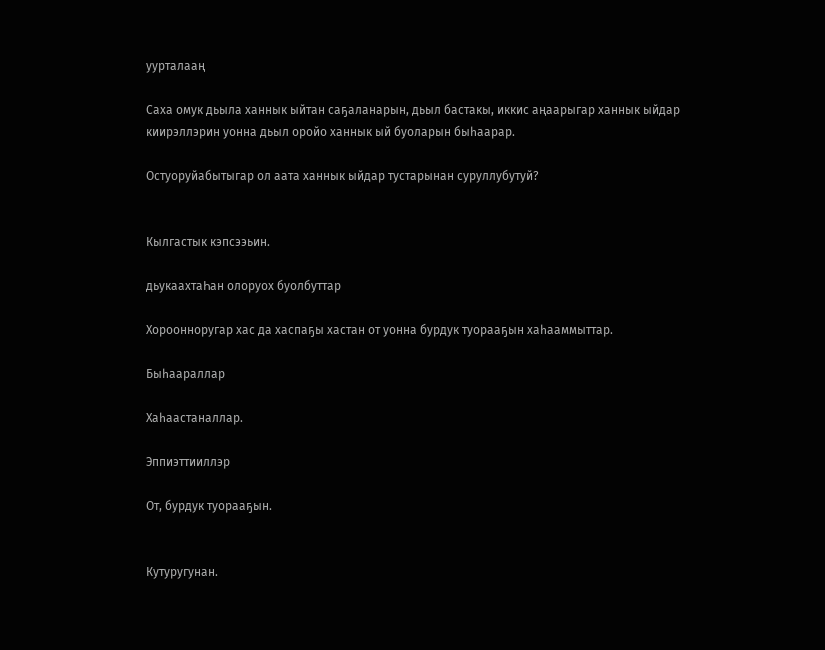уурталааң

Саха омук дьыла ханнык ыйтан саҕаланарын, дьыл бастакы, иккис аңаарыгар ханнык ыйдар киирэллэрин уонна дьыл оройо ханнык ый буоларын быһаарар.

Остуоруйабытыгар ол аата ханнык ыйдар тустарынан суруллубутуй?


Кылгастык кэпсээьин.

дьукаахтаҺан олоруох буолбуттар

Хороонноругар хас да хаспаҕы хастан от уонна бурдук туорааҕын хаһааммыттар.

Быһаараллар

Хаһаастаналлар.

Эппиэттииллэр

От, бурдук туорааҕын.


Кутуругунан.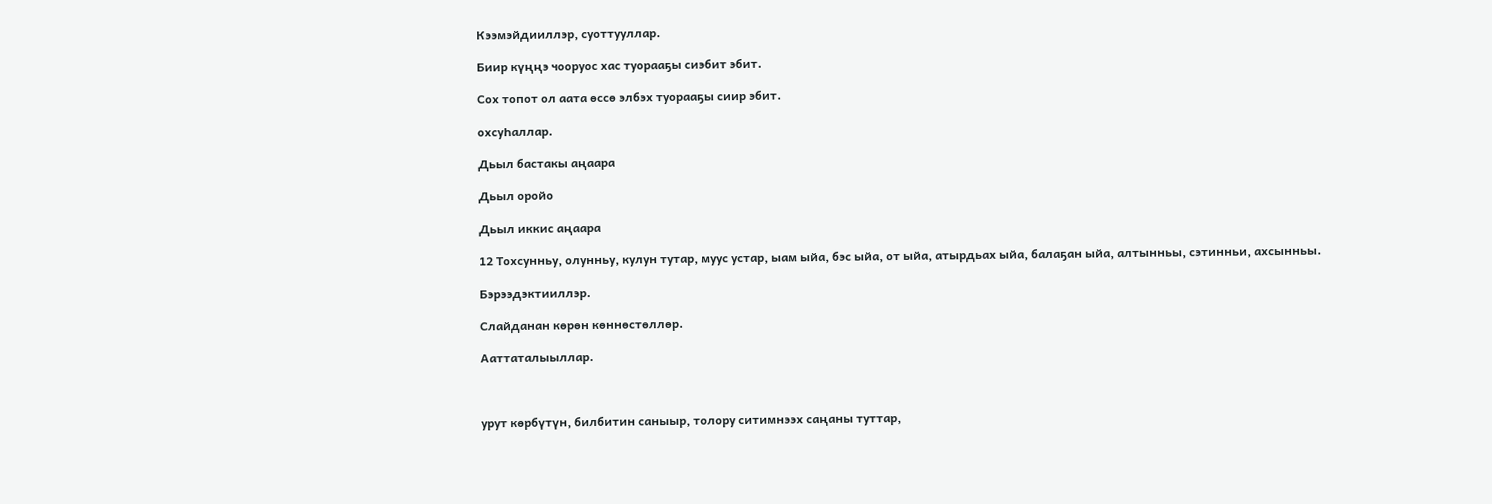Кээмэйдииллэр, суоттууллар.

Биир күңңэ чооруос хас туорааҕы сиэбит эбит.

Сох топот ол аата өссө элбэх туорааҕы сиир эбит.

охсуҺаллар.

Дьыл бастакы аңаара

Дьыл оройо

Дьыл иккис аңаара

12 Тохсунньу, олунньу, кулун тутар, муус устар, ыам ыйа, бэс ыйа, от ыйа, атырдьах ыйа, балаҕан ыйа, алтынньы, сэтинньи, ахсынньы.

Бэрээдэктииллэр.

Слайданан көрөн көннөстөллөр.

Ааттаталыыллар.



урут көрбүтүн, билбитин саныыр, толору ситимнээх саңаны туттар,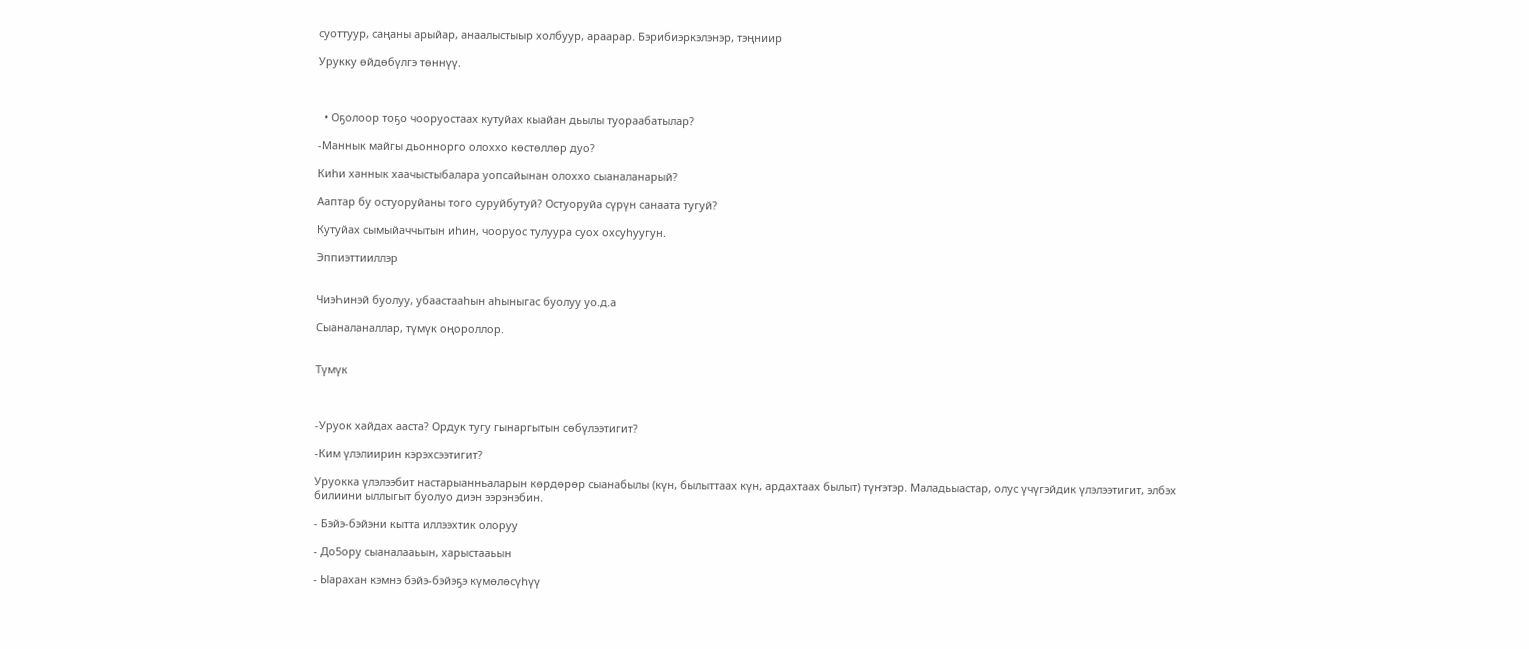суоттуур, саңаны арыйар, анаалыстыыр холбуур, араарар. Бэрибиэркэлэнэр, тэңниир

Урукку өйдөбүлгэ төннүү.



  • Оҕолоор тоҕо чооруостаах кутуйах кыайан дьылы туораабатылар?

-Маннык майгы дьоннорго олоххо көстөллөр дуо?

Киһи ханнык хаачыстыбалара уопсайынан олоххо сыаналанарый?

Ааптар бу остуоруйаны того суруйбутуй? Остуоруйа сүрүн санаата тугуй?

Кутуйах сымыйаччытын иһин, чооруос тулуура суох охсуһуугун.

Эппиэттииллэр


ЧиэҺинэй буолуу, убаастааһын аһыныгас буолуу уо.д.а

Сыаналаналлар, түмүк оңороллор.


Түмүк



-Уруок хайдах ааста? Ордук тугу гынаргытын сөбүлээтигит?

-Ким үлэлиирин кэрэхсээтигит?

Уруокка үлэлээбит настарыанньаларын көрдөрөр сыанабылы (күн, былыттаах күн, ардахтаах былыт) түҥэтэр. Маладьыастар, олус үчүгэйдик үлэлээтигит, элбэх билиини ыллыгыт буолуо диэн ээрэнэбин.

- Бэйэ-бэйэни кытта иллээхтик олоруу

- До5ору сыаналааьын, харыстааьын

- Ыарахан кэмнэ бэйэ-бэйэҕэ күмөлөсүһүү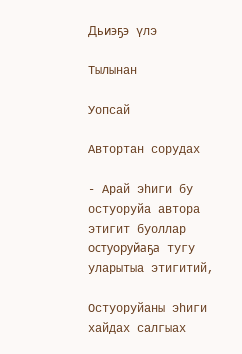Дьиэҕэ үлэ

Тылынан

Уопсай

Автортан сорудах

- Арай эһиги бу остуоруйа автора этигит буоллар остуоруйаҕа тугу уларытыа этигитий,

Остуоруйаны эһиги хайдах салгыах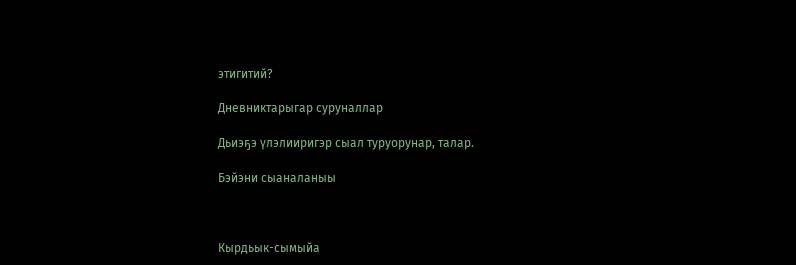этигитий?

Дневниктарыгар суруналлар

Дьиэҕэ үлэлииригэр сыал туруорунар, талар.

Бэйэни сыаналаныы



Кырдьык-сымыйа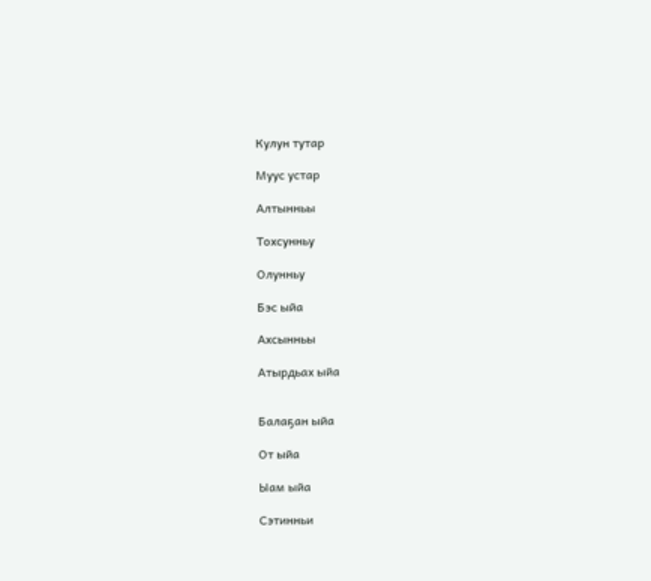Кулун тутар

Муус устар

Алтынньы

Тохсунньу

Олунньу

Бэс ыйа

Ахсынньы

Атырдьах ыйа


Балаҕан ыйа

От ыйа

Ыам ыйа

Сэтинньи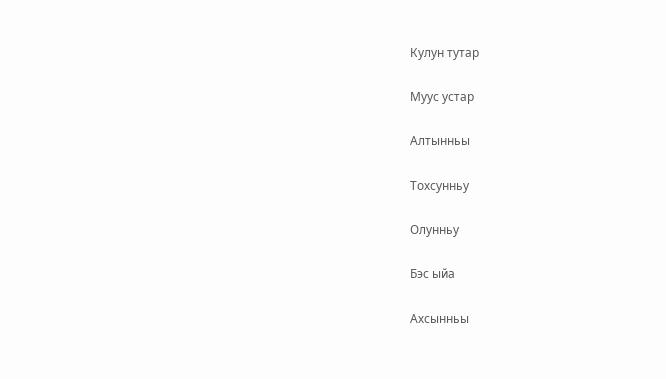Кулун тутар

Муус устар

Алтынньы

Тохсунньу

Олунньу

Бэс ыйа

Ахсынньы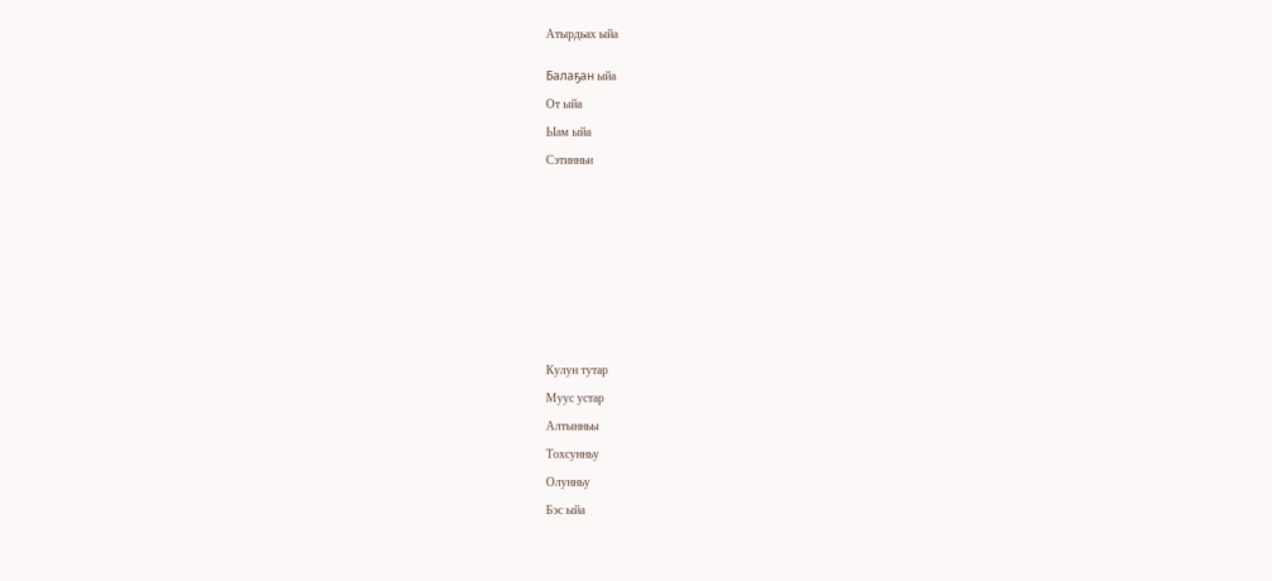Атырдьах ыйа


Балаҕан ыйа

От ыйа

Ыам ыйа

Сэтинньи














Кулун тутар

Муус устар

Алтынньы

Тохсунньу

Олунньу

Бэс ыйа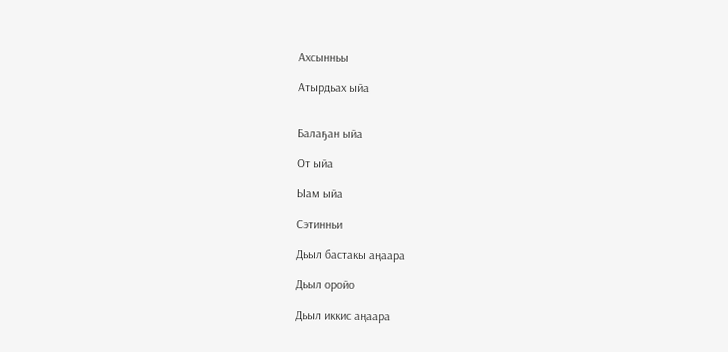Ахсынньы

Атырдьах ыйа


Балаҕан ыйа

От ыйа

Ыам ыйа

Сэтинньи

Дьыл бастакы аңаара

Дьыл оройо

Дьыл иккис аңаара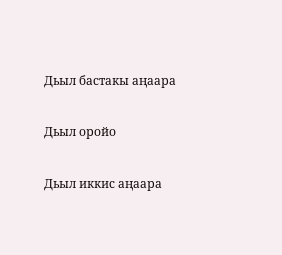Дьыл бастакы аңаара

Дьыл оройо

Дьыл иккис аңаара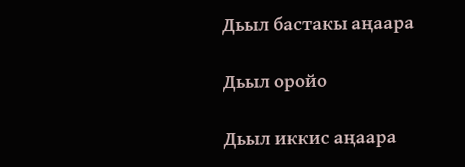Дьыл бастакы аңаара

Дьыл оройо

Дьыл иккис аңаара